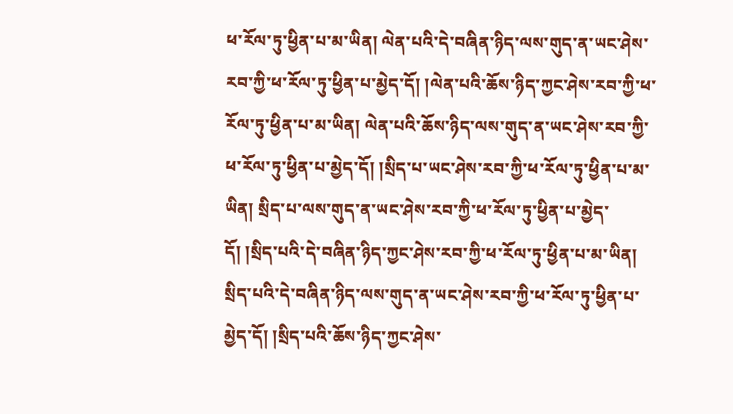ཕ་རོལ་ཏུ་ཕྱིན་པ་མ་ཡིན། ལེན་པའི་དེ་བཞིན་ཉིད་ལས་གུད་ན་ཡང་ཤེས་རབ་ཀྱི་ཕ་རོལ་ཏུ་ཕྱིན་པ་མྱེད་དོ། །ལེན་པའི་ཆོས་ཉིད་ཀྱང་ཤེས་རབ་ཀྱི་ཕ་རོལ་ཏུ་ཕྱིན་པ་མ་ཡིན། ལེན་པའི་ཆོས་ཉིད་ལས་གུད་ན་ཡང་ཤེས་རབ་ཀྱི་ཕ་རོལ་ཏུ་ཕྱིན་པ་མྱེད་དོ། །སྲིད་པ་ཡང་ཤེས་རབ་ཀྱི་ཕ་རོལ་ཏུ་ཕྱིན་པ་མ་ཡིན། སྲིད་པ་ལས་གུད་ན་ཡང་ཤེས་རབ་ཀྱི་ཕ་རོལ་ཏུ་ཕྱིན་པ་མྱེད་དོ། །སྲིད་པའི་དེ་བཞིན་ཉིད་ཀྱང་ཤེས་རབ་ཀྱི་ཕ་རོལ་ཏུ་ཕྱིན་པ་མ་ཡིན། སྲིད་པའི་དེ་བཞིན་ཉིད་ལས་གུད་ན་ཡང་ཤེས་རབ་ཀྱི་ཕ་རོལ་ཏུ་ཕྱིན་པ་མྱེད་དོ། །སྲིད་པའི་ཆོས་ཉིད་ཀྱང་ཤེས་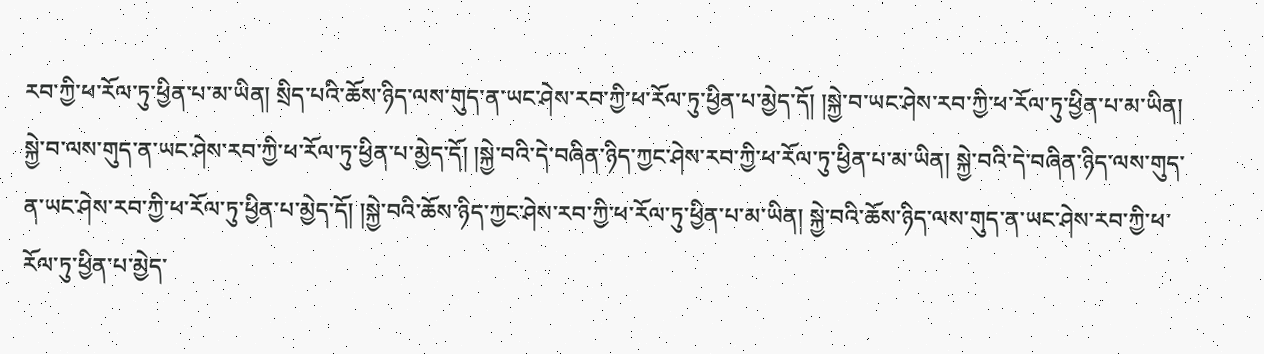རབ་ཀྱི་ཕ་རོལ་ཏུ་ཕྱིན་པ་མ་ཡིན། སྲིད་པའི་ཆོས་ཉིད་ལས་གུད་ན་ཡང་ཤེས་རབ་ཀྱི་ཕ་རོལ་ཏུ་ཕྱིན་པ་མྱེད་དོ། །སྐྱེ་བ་ཡང་ཤེས་རབ་ཀྱི་ཕ་རོལ་ཏུ་ཕྱིན་པ་མ་ཡིན། སྐྱེ་བ་ལས་གུད་ན་ཡང་ཤེས་རབ་ཀྱི་ཕ་རོལ་ཏུ་ཕྱིན་པ་མྱེད་དོ། །སྐྱེ་བའི་དེ་བཞིན་ཉིད་ཀྱང་ཤེས་རབ་ཀྱི་ཕ་རོལ་ཏུ་ཕྱིན་པ་མ་ཡིན། སྐྱེ་བའི་དེ་བཞིན་ཉིད་ལས་གུད་ན་ཡང་ཤེས་རབ་ཀྱི་ཕ་རོལ་ཏུ་ཕྱིན་པ་མྱེད་དོ། །སྐྱེ་བའི་ཆོས་ཉིད་ཀྱང་ཤེས་རབ་ཀྱི་ཕ་རོལ་ཏུ་ཕྱིན་པ་མ་ཡིན། སྐྱེ་བའི་ཆོས་ཉིད་ལས་གུད་ན་ཡང་ཤེས་རབ་ཀྱི་ཕ་རོལ་ཏུ་ཕྱིན་པ་མྱེད་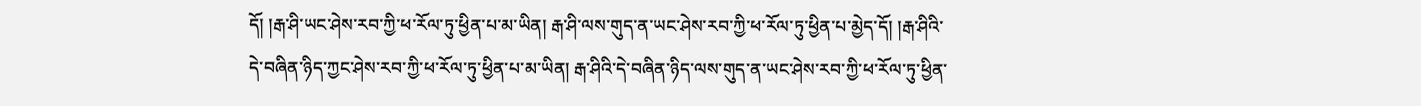དོ། །རྒ་ཤི་ཡང་ཤེས་རབ་ཀྱི་ཕ་རོལ་ཏུ་ཕྱིན་པ་མ་ཡིན། རྒ་ཤི་ལས་གུད་ན་ཡང་ཤེས་རབ་ཀྱི་ཕ་རོལ་ཏུ་ཕྱིན་པ་མྱེད་དོ། །རྒ་ཤིའི་དེ་བཞིན་ཉིད་ཀྱང་ཤེས་རབ་ཀྱི་ཕ་རོལ་ཏུ་ཕྱིན་པ་མ་ཡིན། རྒ་ཤིའི་དེ་བཞིན་ཉིད་ལས་གུད་ན་ཡང་ཤེས་རབ་ཀྱི་ཕ་རོལ་ཏུ་ཕྱིན་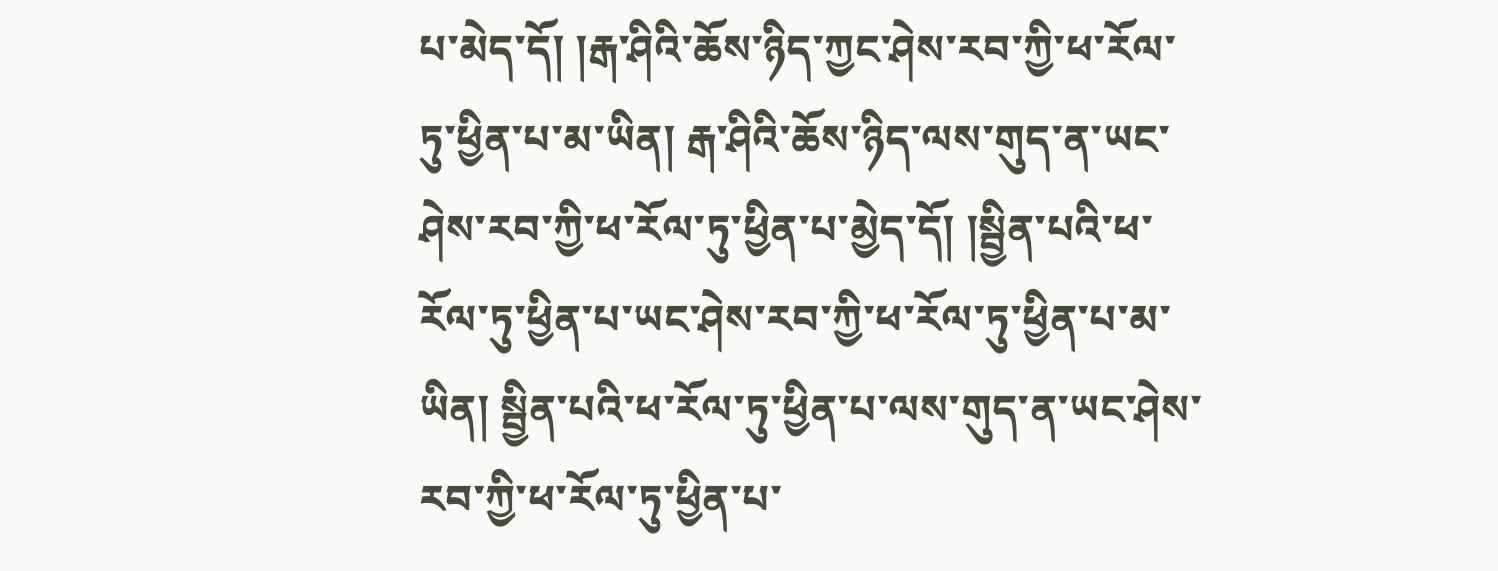པ་མེད་དོ། །རྒ་ཤིའི་ཆོས་ཉིད་ཀྱང་ཤེས་རབ་ཀྱི་ཕ་རོལ་ཏུ་ཕྱིན་པ་མ་ཡིན། རྒ་ཤིའི་ཆོས་ཉིད་ལས་གུད་ན་ཡང་ཤེས་རབ་ཀྱི་ཕ་རོལ་ཏུ་ཕྱིན་པ་མྱེད་དོ། །སྦྱིན་པའི་ཕ་རོལ་ཏུ་ཕྱིན་པ་ཡང་ཤེས་རབ་ཀྱི་ཕ་རོལ་ཏུ་ཕྱིན་པ་མ་ཡིན། སྦྱིན་པའི་ཕ་རོལ་ཏུ་ཕྱིན་པ་ལས་གུད་ན་ཡང་ཤེས་རབ་ཀྱི་ཕ་རོལ་ཏུ་ཕྱིན་པ་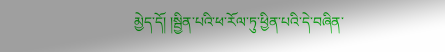མྱེད་དོ། །སྦྱིན་པའི་ཕ་རོལ་ཏུ་ཕྱིན་པའི་དེ་བཞིན་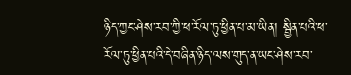ཉིད་ཀྱང་ཤེས་རབ་ཀྱི་ཕ་རོལ་ཏུ་ཕྱིན་པ་མ་ཡིན། སྦྱིན་པའི་ཕ་རོལ་ཏུ་ཕྱིན་པའི་དེ་བཞིན་ཉིད་ལས་གུད་ན་ཡང་ཤེས་རབ་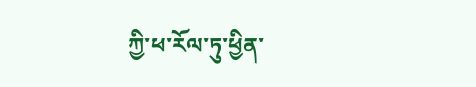ཀྱི་ཕ་རོལ་ཏུ་ཕྱིན་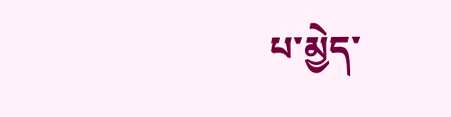པ་མྱེད་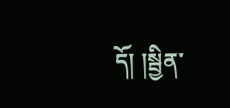དོ། །སྦྱིན་